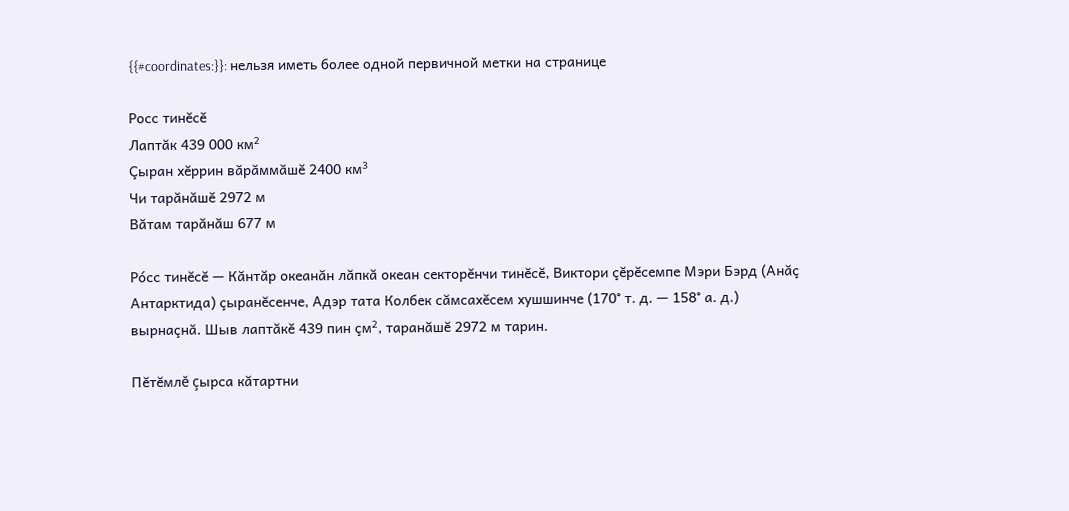{{#coordinates:}}: нельзя иметь более одной первичной метки на странице

Росс тинĕсĕ
Лаптăк 439 000 км²
Çыран хĕррин вăрăммăшĕ 2400 км³
Чи тарăнăшĕ 2972 м
Вăтам тарăнăш 677 м

Ро́сс тинĕсĕ — Кăнтăр океанăн лăпкă океан секторĕнчи тинĕсĕ, Виктори çĕрĕсемпе Мэри Бэрд (Анăç Антарктида) çыранĕсенче, Адэр тата Колбек сăмсахĕсем хушшинче (170° т. д. — 158° а. д.) вырнаçнă. Шыв лаптăкĕ 439 пин çм², таранăшĕ 2972 м тарин.

Пĕтĕмлĕ çырса кăтартни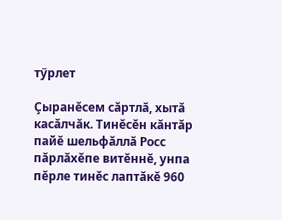тӳрлет

Çыранĕсем сăртлă, хытă касăлчăк. Тинĕсĕн кăнтăр пайĕ шельфăллă Росс пăрлăхĕпе витĕннĕ, унпа пĕрле тинĕс лаптăкĕ 960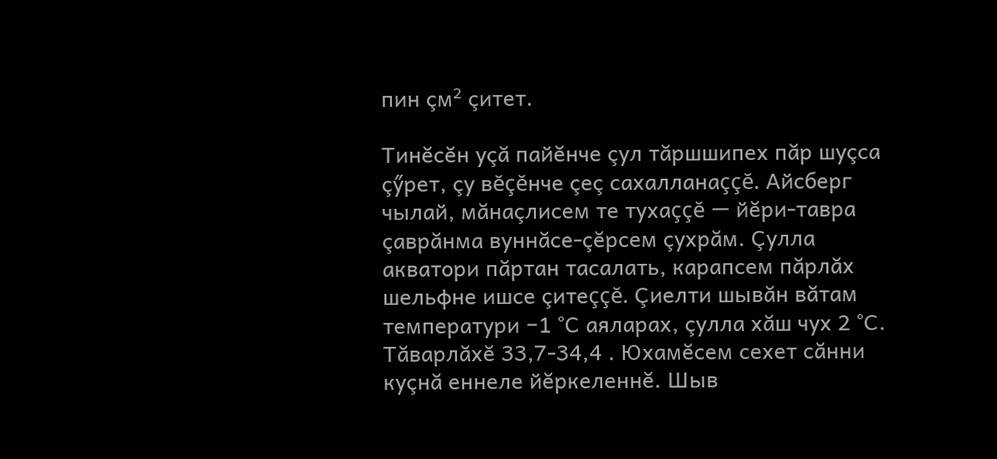пин çм² çитет.

Тинĕсĕн уçă пайĕнче çул тăршшипех пăр шуçса çӳрет, çу вĕçĕнче çеç сахалланаççĕ. Айсберг чылай, мăнаçлисем те тухаççĕ — йĕри-тавра çаврăнма вуннăсе-çĕрсем çухрăм. Çулла акватори пăртан тасалать, карапсем пăрлăх шельфне ишсе çитеççĕ. Çиелти шывăн вăтам температури −1 °С аяларах, çулла хăш чух 2 °С. Тăварлăхĕ 33,7-34,4 . Юхамĕсем сехет сăнни куçнă еннеле йĕркеленнĕ. Шыв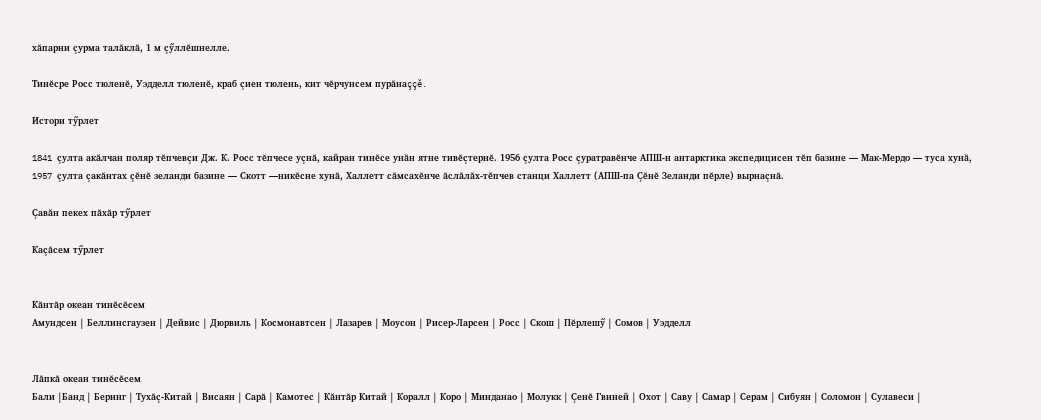хăпарни çурма талăклă, 1 м çӳллĕшнелле.

Тинĕсре Росс тюленĕ, Уэдделл тюленĕ, краб çиен тюлень, кит чĕрчунсем пурăнаççĕ.

Истори тӳрлет

1841 çулта акăлчан поляр тĕпчевçи Дж. К. Росс тĕпчесе уçнă, кайран тинĕсе унăн ятне тивĕçтернĕ. 1956 çулта Росс çуратравĕнче АПШ-н антарктика экспедицисен тĕп базине — Мак-Мердо — туса хунă, 1957 çулта çакăнтах çĕнĕ зеланди базине — Скотт —никĕсне хунă, Халлетт сăмсахĕнче ăслăлăх-тĕпчев станци Халлетт (АПШ-па Çĕнĕ Зеланди пĕрле) вырнаçнă.

Çавăн пекех пăхăр тӳрлет

Каçăсем тӳрлет


Кăнтăр океан тинĕсĕсем
Амундсен | Беллинсгаузен | Дейвис | Дюрвиль | Космонавтсен | Лазарев | Моусон | Рисер-Ларсен | Росс | Скош | Пĕрлешӳ | Сомов | Уэдделл


Лăпкă океан тинĕсĕсем
Бали |Банд | Беринг | Тухăç-Китай | Висаян | Сарă | Камотес | Кăнтăр Китай | Коралл | Коро | Минданао | Молукк | Çенĕ Гвиней | Охот | Саву | Самар | Серам | Сибуян | Соломон | Сулавеси |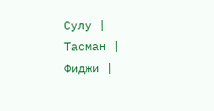Сулу | Тасман | Фиджи |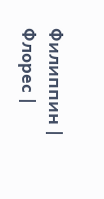Филиппин | Флорес |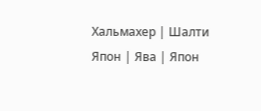Хальмахер | Шалти Япон | Ява | Япон